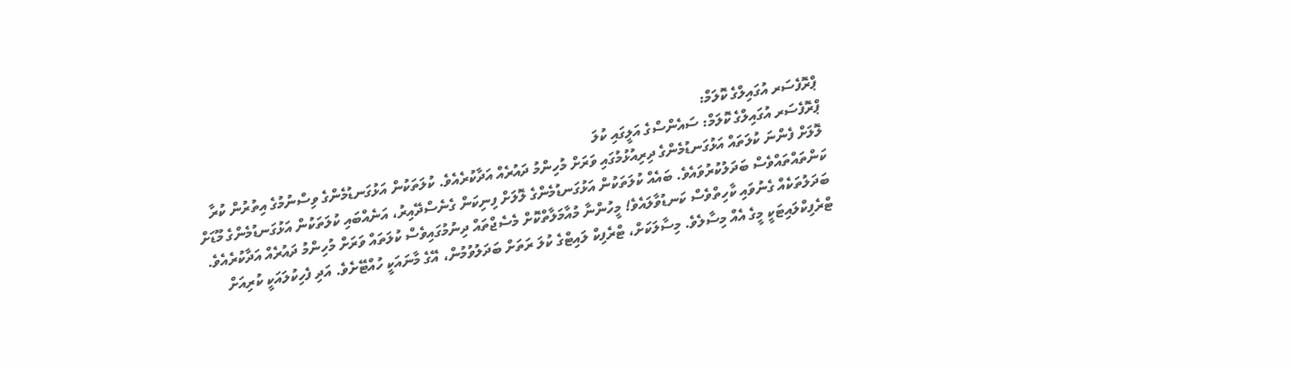ޕްރޮފެސަރ އުގައިލްގެ ކޮލަމް:
ޕްރޮފެސަރ އުގައިލްގެ ކޮލަމް: ސައެންސްގެ އަލީގައި ކުލަ
ލޮލަށް ފެންނަ ކުލަތައް އަޅުގަނޑުމެންގެ ދިރިއުޅުމުގައި ވަރަށް މުހިންމު ދައުރެއް އަދާކުރެއެވެ. ކުލަތަކުން އަޅުގަނޑުމެންގެ ވިސްނުމުގެ އިތުރުން ކުރާ ކަންތައްތައްވެސް ބަދަލުކުރުވައެވެ. ބައެއް ކުލަތަކުން އަޅުގަނޑުމެންގެ ލޮލަށް ފިނިކަން ގެނެސްދޭއިރު، އަނެއްބައި ކުލަތަކުން އަޅުގަނޑުމެންގެ މޫޑަށް ބަދަލުތަކެއް ގެނުވައި ކާހިތްވެސް ކަނޑުވާލައެވެ! މީހުންނާ މުއާމަލާތްކޮށް މެސެޖްތައް ދިނުމުގައިވެސް ކުލަތައް ވަރަށް މުހިންމު ދައުރެއް އަދާކުރެއެވެ. ޓްރެފިކްލައިޓަކީ މީގެ އެއް މިސާލެވެ. މިސާލަކަށް، ޓްރެފިކް ލައިޓްގެ ކުލަ ރަތަށް ބަދަލުވުމުން، އޭގެ މާނައަކީ ހުއްޓޭށެވެ. އަދި ފެހިކުލައަކީ ކުރިއަށް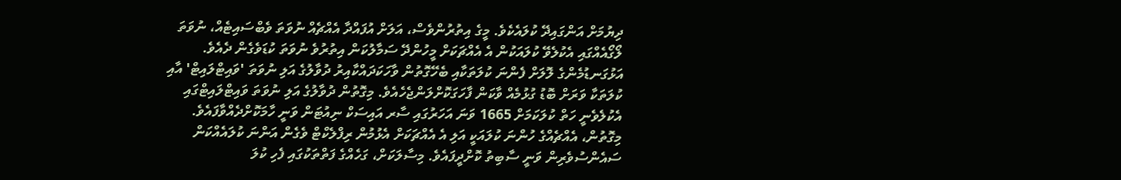ދިޔުމަށް އަންގައިދޭ ކުލައެކެވެ. މީގެ އިތުރުންވެސް، އަލަށް އުފައްދާ އެއްޗެއް ނުވަތަ ވެބްސައިޓެއް، ނުވަތަ ލޯގޯއެއްގައި އެކުލެވޭ ކުލައަކުން އެ އެއްޗަކަށް މީހުންދޭ ސަމާލުކަން އިތުރުވެ ނުވަތަ ކުޑަވެގެން ދެއެވެ.
އަޅުގަނޑުމެންގެ ލޮލަށް ފެންނަ ކުލަތަކާއި ބެހޭގޮތުން ވާހަކަދައްކާއިރު ދުވާލުގެ އަލި ނުވަތަ 'ވައިޓްލައިޓް' އާއި ކުލަތަކާ ވަރަށް ބޮޑު ގުޅުމެއް ވާކަން ފާހަގަކޮށްލަންޖެހެއެވެ. މިގޮތުން ދުވާލުގެ އަލި ނުވަތަ ވައިޓްލައިޓްގައި އެކުލެވެނީ ހަތް ކުލަކަމަށް 1665 ވަނަ އަހަރުގައި ސާރ އައިސަކް ނިއުޓަން ވަނީ ހާމަކޮށްދެއްވާފައެވެ. މިގޮތުން، އެއްޗެއްގެ ހުންނަ ކުލައަކީ އަލި އެ އެއްޗަކަށް އެޅުމުން ރިފްލެކްޓް ވެގެން އަންނަ ކުލައެއްކަން ސައެންސުވެރިން ވަނީ ސާބިތު ކޮށްދީފައެވެ. މިސާލަކަށް، ގަހެއްގެ ފަތްތަކުގައި ފެހި ކުލަ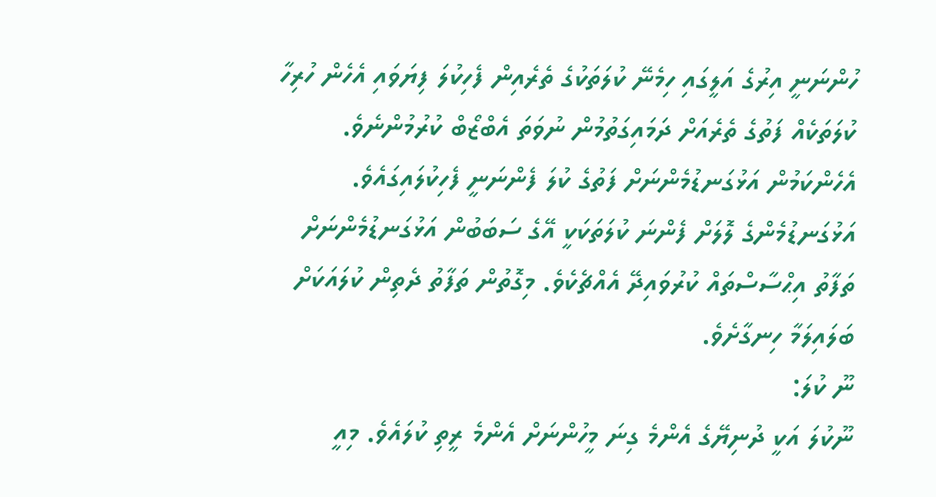ހުންނަނީ އިރުގެ އަލީގައި ހިމެނޭ ކުލަތަކުގެ ތެރެއިން ފެހިކުލަ ފިޔަވައި އެހެން ހުރިހާ ކުލަތަކެއް ފަތުގެ ތެރެއަށް ދަމައިގަތުމުން ނުވަތަ އެބްޒޯބް ކުރުމުންނެވެ. އެހެންކަމުން އަޅުގަނޑުމެންނަށް ފަތުގެ ކުލަ ފެންނަނީ ފެހިކުލައިގައެވެ.
އަޅުގަނޑުމެންގެ ލޮލަށް ފެންނަ ކުލަތަކަކީ އޭގެ ސަބަބުން އަޅުގަނޑުމެންނަށް ތަފާތު އިޙްސާސްތައް ކުރުވައިދޭ އެއްޗެކެވެ. މިގޮތުން ތަފާތު ދެތިން ކުލައަކަށް ބަލައިލަމާ ހިނގާށެވެ.
ނޫ ކުލަ:
ނޫކުލަ އަކީ ދުނިޔޭގެ އެންމެ ގިނަ މީހުންނަށް އެންމެ ރީތި ކުލައެވެ. މިއީ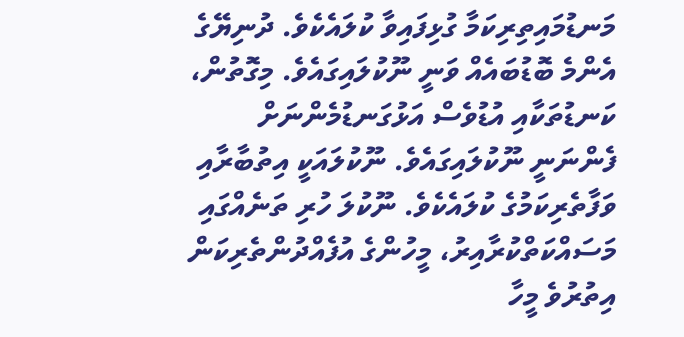މަނޑުމައިތިރިކަމާ ގުޅިފައިވާ ކުލައެކެވެ. ދުނިޔޭގެ އެންމެ ބޮޑުބައެއް ވަނީ ނޫކުލައިގައެވެ. މިގޮތުން، ކަނޑުތަކާއި އުޑުވެސް އަޅުގަނޑުމެންނަށް ފެންނަނީ ނޫކުލައިގައެވެ. ނޫކުލައަކީ އިތުބާރާއި ވަފާތެރިކަމުގެ ކުލައެކެވެ. ނޫކުލަ ހުރި ތަނެއްގައި މަސައްކަތްކުރާއިރު، މީހުންގެ އުފެއްދުންތެރިކަން އިތުރުވެ މީހާ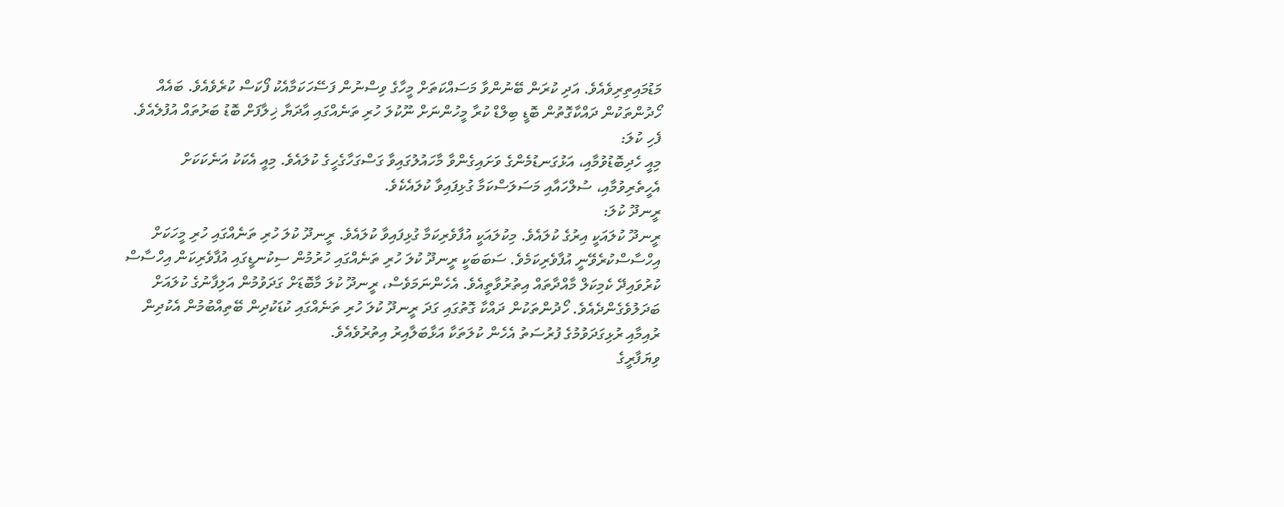މަޑުމައިތިރިވެއެވެ. އަދި ކުރަން ބޭނުންވާ މަސައްކަތަށް މީހާގެ ވިސްނުން ފަސޭހަކަމާއެކު ފޯކަސް ކުރެވެއެވެ. ބައެއް ހޯދުންތަކުން ދައްކާގޮތުން ބޮޑީ ބިލްޑް ކުރާ މީހުންނަށް ނޫކުލަ ހުރި ތަނެއްގައި އާދަޔާ ޚިލާފަށް ބޮޑު ބަރުތައް އުފުލެއެވެ.
ފެހި ކުލަ:
މިއީ ހެދިބޮޑުވުމާއި، އަޅުގަނޑުމެންގެ ވަށައިގެންވާ މާހައުލުގައިވާ ގަސްގަހާގެހީގެ ކުލައެވެ. މިއީ އެކަކު އަނެކަކަށް އެހީތެރިވުމާއި، ސުލްހައާއި މަސަލަސްކަމާ ގުޅިފައިވާ ކުލައެކެވެ.
ރީނދޫ ކުލަ:
ރީނދޫ ކުލައަކީ އިރުގެ ކުލައެވެ. މިކުލައަކީ އުފާވެރިކަމާ ގުޅިފައިވާ ކުލައެވެ. ރީނދޫ ކުލަ ހުރި ތަނެއްގައި ހުރި މީހަކަށް އިހްސާސްކުރެވޭނީ އުފާވެރިކަމެވެ. ސަބަބަކީ ރީނދޫ ކުލަ ހުރި ތަނެއްގައި ހުރުމުން ސިކުނޑީގައި އުފާވެރިކަން އިހްސާސް ކުރުވައިދޭ ކެމިކަލް މާއްދާތައް އިތުރުވާތީއެވެ. އެހެންނަމަވެސް، ރީނދޫ ކުލަ މާބޮޑަށް ގަދަވުމުން އަލިފާނުގެ ކުލައަށް ބަދަލުވެގެންދެއެވެ. ހޯދުންތަކުން ދައްކާ ގޮތުގައި ގަދަ ރީނދޫ ކުލަ ހުރި ތަނެއްގައި ކުޑަކުދިން ބޭތިއްބުމުން އެކުދިން ރުއިމާއި ރުޅިގަދަވުމުގެ ފުރުސަތު އެހެން ކުލަތަކާ އަޅާބަލާއިރު އިތުރުވެއެވެ.
ވިޔަފާރީގެ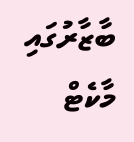ބާޒާރުގައި މާކެޓް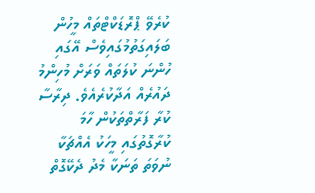ކުރެވޭ ޕްރޮޑަކްޓްތައް މީހުން ބަލައިގަތުމުގައިވެސް އޭގައި ހުންނަ ކުލަތައް ވަރަށް މުހިންމު ދައުރެއް އަދާކުރެއެވެ. ދިރާސާ ކުރާ ފަރާތްތަކުން ހާމަ ކުރާގޮތުގައި މީހަކު އެއްޗަކާ ނުވަތަ ތަނަކާ މެދު ދެކޭގޮތް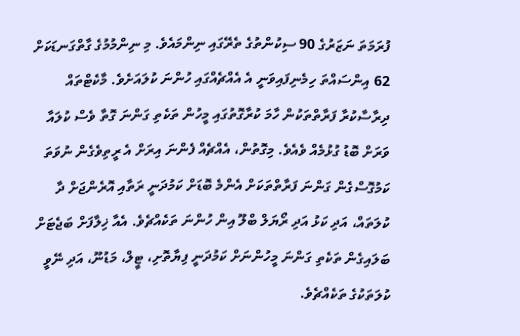ފުރަމަތަ ނަޒަރުގެ 90 ސިކުންތުގެ ތެރޭގައި ނިންމައެވެ. މި ނިންމުމުގެ ގާތްގަނޑަކަށް 62 އިންސައްތަ ހިމެނިފައިވަނީ އެ އެއްޗެއްގައި ހުންނަ ކުލައަށެވެ. މާކެޓްތައް ދިރާސާކުރާ ފަރާތްތަކުން ހާމަ ކުރާގޮތުގައި މީހުން ތަކެތި ގަންނަ ގޮތާ ވެސް ކުލައާ ވަރަށް ބޮޑު ގުޅުމެއް ވެއެވެ. މިގޮތުން، އެއްޗެއް ފެންނަ އިރަށް އެ ރީތިވެގެން ނުވަތަ ކަމުގޮސްގެން ގަންނަ ފަރާތްތަކަށް އެންމެ ބޮޑަށް ކަމުދަނީ ރަތާއި އޮރެންޖަށް ދާ ކުލަތައް، އަދި ކަޅު އަދި ރޯޔަލް ބްލޫ އިން ހުންނަ ތަކެއްޗެވެ. އެއާ ޚިލާފަށް ބަޖެޓަށް ބަލައިގެން ތަކެތި ގަންނަ މީހުންނަށް ކަމުދަނީ ފިޔާތޮށި، ޓީލް، މަޑުނޫ، އަދި ނޭވީ ކުލަތަކުގެ ތަކެއްޗެވެ.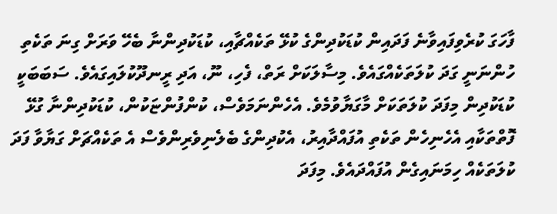ފާހަގަ ކުރެވިފައިވާނެ ފަދައިން ކުޑަކުދިންގެ ކުޅޭ ތަކެއްޗާއި، ކުޑަކުދިންނާ ބެހޭ ވަރަށް ގިނަ ތަކެތި ހުންނަނީ ގަދަ ކުލަތަކެއްގައެވެ. މިސާލަކަށް ރަތް، ފެހި، ނޫ، އަދި ރީނދޫކުލައިގައެވެ. ސަބަބަކީ ކުޑަކުދިން މިފަދަ ކުލަތަކަށް މާގަޔާވުމެވެ. އެހެންނަމަވެސް، ކުންފުންޏަކުން، ކުޑަކުދިންނާ ގުޅޭ ފޮތްތަކާއި އެހެނިހެން ތަކެތި އުފައްދާއިރު، އެކުދިންގެ ބެލެނިވެރިންވެސް އެ ތަކެއްޗަށް ގަޔާވާ ފަދަ ކުލަތަކެއް ހިމަނައިގެން އުފައްދައެވެ. މިފަދަ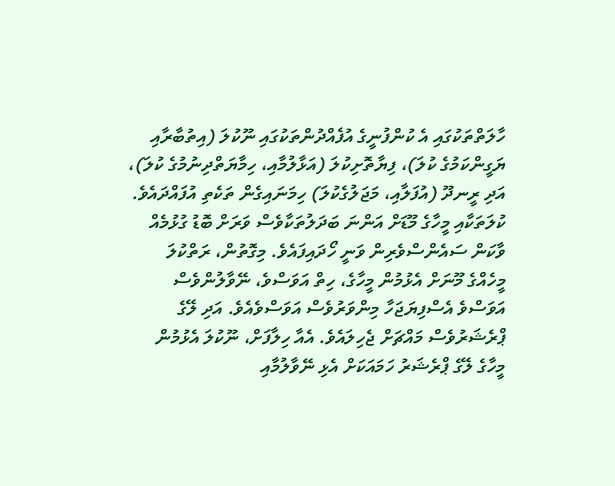ހާލަތްތަކުގައި އެ ކުންފުނީގެ އުފެއްދުންތަކުގައި ނޫކުލަ (އިތުބާރާއި ޔަގީންކަމުގެ ކުލަ)، ފިޔާތޮށިކުލަ (އަޅާލުމާއި، ހިމާޔަތްދިނުމުގެ ކުލަ)، އަދި ރީނދޫ (އުފަލާއި، މަޖަލުގެކުލަ) ހިމަނައިގެން ތަކެތި އުފައްދައެވެ.
ކުލަތަކާއި މީހާގެ މޫޑަށް އަންނަ ބަދަލުތަކާވެސް ވަރަށް ބޮޑު ގުޅުމެއް ވާކަން ސައެންސްވެރިން ވަނީ ހޯދައިފައެވެ. މިގޮތުން، ރަތްކުލަ މީހެއްގެ މޫނަށް އެޅުމުން މީހާގެ، ހިތް އަވަސްވެ، ނޭވާލުންވެސް އަވަސްވެ އެސްފިޔަޖަހާ މިންވަރުވެސް އަވަސްވެއެވެ. އަދި ލޭގެ ޕްރެޝަރުވެސް މައްޗަށް ޖެހިލައެވެ. އެއާ ހިލާފަށް، ނޫކުލަ އެޅުމުން މީހާގެ ލޭގެ ޕްރެޝަރު ހަމައަކަށް އެޅި ނޭވާލުމާއި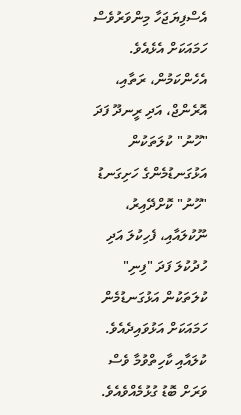އެސްފިޔަޖަހާ މިންވަރުވެސް ހަމައަކަށް އެޅެއެވެ. އެހެންކަމުން، ރަތާއި، އޮރެންޖް، އަދި ރީނދޫ ފަދަ "ހޫނު" ކުލަތަކުން އަޅުގަނޑުމެންގެ ހަށިގަނޑު "ހޫނު" ކޮށްދޭއިރު، ނޫކުލައާއި، ފެހިކުލަ އަދި ހުދުކުލަ ފަދަ "ފިނި" ކުލަތަކުން އަޅުގަނޑުމެން ހަމައަކަށް އަޅުވައިދެއެވެ.
ކުލައާއި ކާހިތްވުމާ ވެސް ވަރަށް ބޮޑު ގުޅުމެއްވެއެވެ.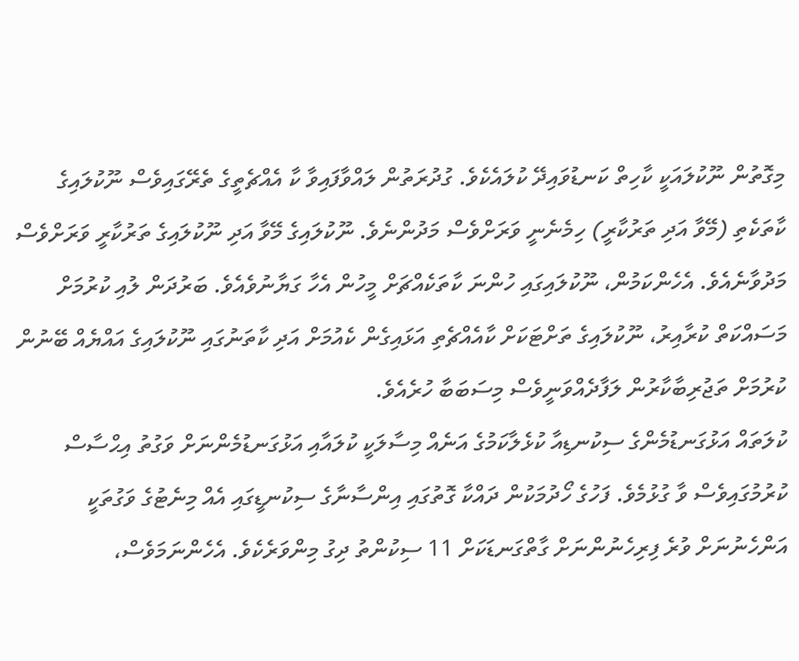މިގޮތުން ނޫކުލައަކީ ކާހިތް ކަނޑުވައިދޭ ކުލައެކެވެ. ގުދުރަތުން ލައްވާފައިވާ ކާ އެއްޗެތީގެ ތެރޭގައިވެސް ނޫކުލައިގެ ކާތަކެތި (މޭވާ އަދި ތަރުކާރީ) ހިމެނެނީ ވަރަށްވެސް މަދުންނެވެ. ނޫކުލައިގެ މޭވާ އަދި ނޫކުލައިގެ ތަރުކާރީ ވަރަށްވެސް މަދުވާނެއެވެ. އެހެންކަމުން، ނޫކުލައިގައި ހުންނަ ކާތަކެއްޗަށް މީހުން އެހާ ގަޔާނުވެއެވެ. ބަރުދަން ލުއި ކުރުމަށް މަސައްކަތް ކުރާއިރު، ނޫކުލައިގެ ތަށްޓަކަށް ކާއެއްޗެތި އަޅައިގެން ކެއުމަށް އަދި ކާތަނުގައި ނޫކުލައިގެ އައްޔެއް ބޭނުން ކުރުމަށް ތަޖުރިބާކާރުން ލަފާދެއްވަނީވެސް މިސަބަބާ ހުރެއެވެ.
ކުލަތައް އަޅުގަނޑުމެންގެ ސިކުނޑިއާ ކުޅެލާކަމުގެ އަނެއް މިސާލަކީ ކުލައާއި އަޅުގަނޑުމެންނަށް ވަގުތު އިޙްސާސް ކުރުމުގައިވެސް ވާ ގުޅުމެވެ. ފަހުގެ ހޯދުމަކުން ދައްކާ ގޮތުގައި އިންސާނާގެ ސިކުނޑީގައި އެއް މިނެޓުގެ ވަގުތަކީ އަންހެނުނަށް ވުރެ ފިރިހެނުންނަށް ގާތްގަނޑަކަށް 11 ސިކުންތު ދިގު މިންވަރެކެވެ. އެހެންނަމަވެސް،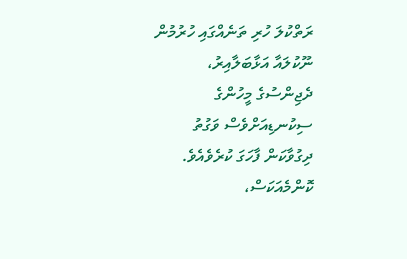ރަތްކުލަ ހުރި ތަނެއްގައި ހުރުމުން ނޫކުލައާ އަޅާބަލާއިރު، ދެޖިންސުގެ މީހުންގެ ސިކުނޑިއަށްވެސް ވަގުތު ދިގުވާކަން ފާހަގަ ކުރެވެއެވެ.
ކޮންމެއަކަސް،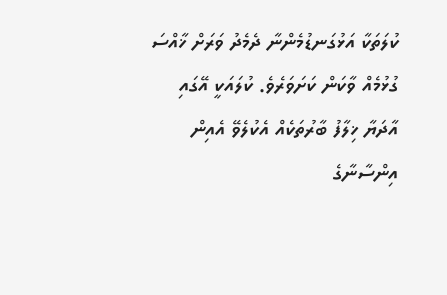ކުލަތަކާ އަޅުގަނޑުމެންނާ ދެމެދު ވަރަށް ޚާއްސަ ގުޅުމެއް ވާކަން ކަށަވަރެވެ. ކުލައަކީ އޭގައި އާދަޔާ ޚިލާފު ބާރުތަކެއް އެކުލެވޭ އެއިން އިންސާނާގެ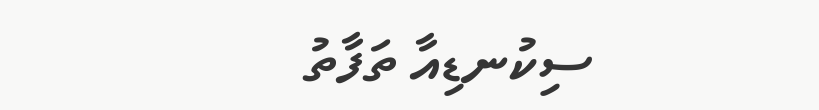ސިކުނޑިއާ ތަފާތު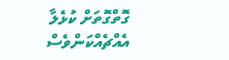ގޮތްގޮތަށް ކުޅެލާ އެއްޗެއްކަންވެސް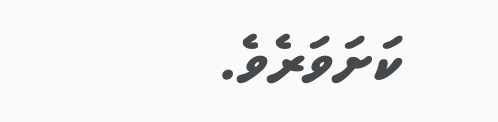ކަށަވަރެވެ.